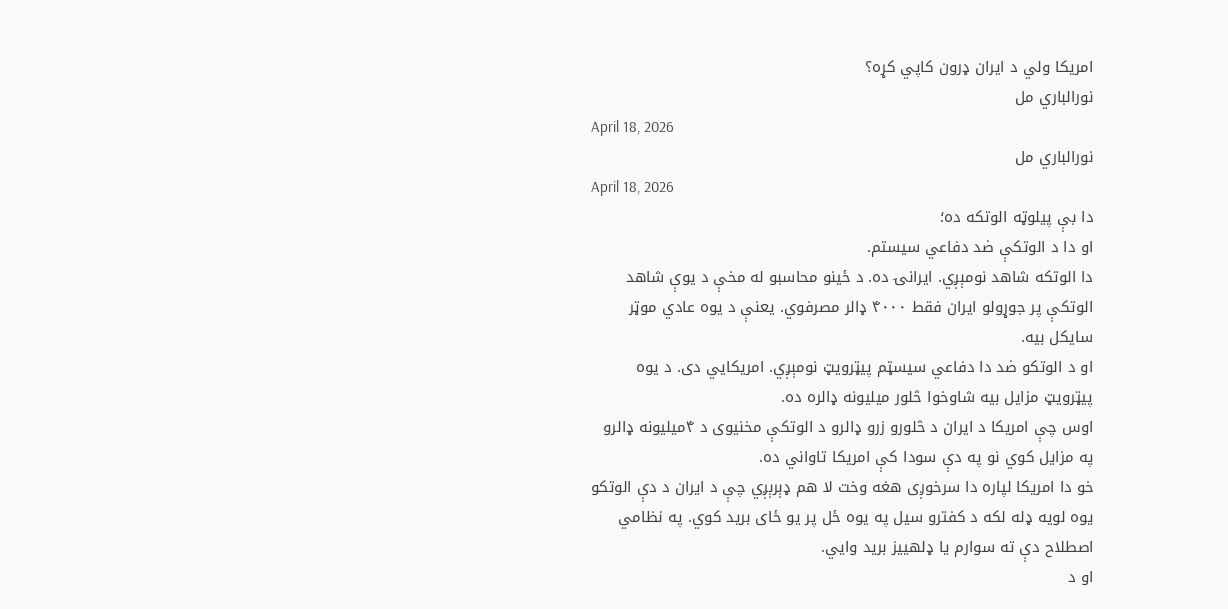امريکا ولي د ايران ډرون کاپي کړه؟
نورالباري مل
April 18, 2026
نورالباري مل
April 18, 2026
دا بې پيلوټه الوتکه ده؛
او دا د الوتکې ضد دفاعي سیستم.
دا الوتکه شاهد نومېږي. ايرانۍ ده. د ځينو محاسبو له مخې د يوې شاهد الوتکې پر جوړولو ايران فقط ۴۰۰۰ ډالر مصرفوي. يعنې د يوه عادي موټر سايکل بيه.
او د الوتکو ضد دا دفاعي سيسټم پيټرويټ نومېږي. امريکايي دی. د يوه پيټرويټ مزايل بيه شاوخوا څلور ميليونه ډالره ده.
اوس چې امريکا د ايران د څلورو زرو ډالرو د الوتکې مخنيوی د ۴ميليونه ډالرو په مزايل کوي نو په دې سودا کې امريکا تاواني ده.
خو دا امريکا لپاره دا سرخوږی هغه وخت لا هم ډېرېږي چې د ايران د دې الوتکو يوه لويه ډله لکه د کفترو سيل په يوه ځل پر يو ځای بريد کوي. په نظامي اصطلاح دې ته سوارم يا ډلهييز بريد وايي.
او د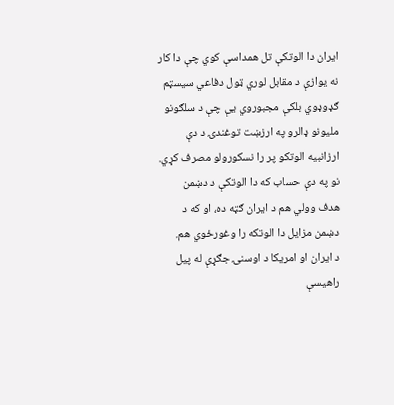ايران دا الوتکې تل همداسې کوي چې دا کار نه يوازې د مقابل لوري ټول دفاعي سيسټم ګډوډوي بلکې مجبوروي يې چې د سلګونو مليونو ډالرو په ارزښت توغندۍ د دې ارزانبيه الوتکو پر را نسکورولو مصرف کړي.
نو په دې حساب که دا الوتکې د دښمن هدف وولي هم د ايران ګټه ده، او که د دښمن مزايل دا الوتکه را وغورځوي هم.
د ايران او امريکا د اوسنۍ جګړې له پيل راهيسې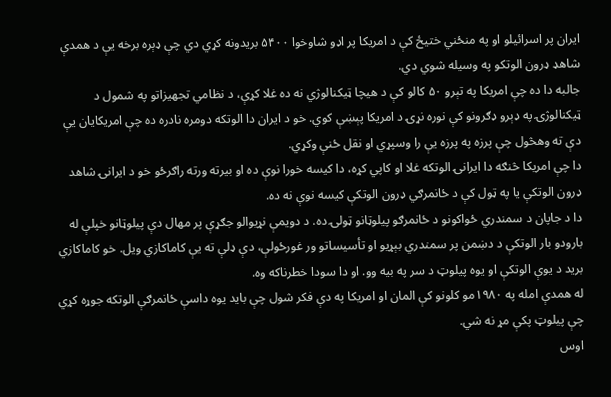ايران پر اسرائیلو او په منځني ختيځ کې د امريکا پر اډو شاوخوا ۵۴۰۰ بريدونه کړي دي چې ډېره برخه يې د همدې شاهډ ډرون الوتکو په وسيله شوي دي.
جالبه دا ده چې امريکا په تېرو ۵۰ کالو کې د هيچا ټيکنالوژي نه ده غلا کړې، د نظامي تجهيزاتو په شمول د ټيکنالوژۍ په ډېرو ډګرونو کې نوره نړۍ د امريکا پېښې کوي. خو د ايران دا الوتکه دومره نادره ده چې امريکايان يې دې ته وهڅول چې پرزه په پرزه يې را وسپړي او نقل ځنې وکړي.
دا چې امريکا څنګه دا ايرانۍ الوتکه غلا او کاپي کړه، دا کيسه خورا نوې ده او بيرته ورته راګرځو خو د ايرانۍ شاهد ډرون الوتکې يا په ټول کې د ځانمرګي ډرون الوتکې کيسه نوې نه ده.
دا د جاپان د سمندري ځواکونو د ځانمرګو پيلوټانو ټولۍ ده. د دويمې نړيوالو جګړې پر مهال دې پيلوټانو خپلې له بارودو بار الوتکې د دښمن پر سمندري بېړيو او تأسیساتو ور غورځولې، دې ډلې ته يې کاماکازي ويل. خو کاماکازي بريد د يوې الوتکې او يوه پيلوټ د سر په بيه وو. او دا سودا خطرناکه وه.
له همدې امله په ۱۹۸۰مو کلونو کې المان او امريکا په دې فکر شول چې بايد يوه داسې ځانمرګې الوتکه جوړه کړي چې پيلوټ پکې مړ نه شي.
اوس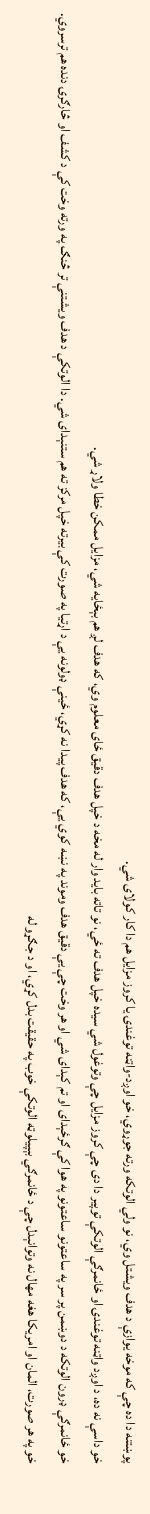پوښتنه دا ده چې که موخه يوازې د هدف ويشتل وي، نو ولي الوتکه ورته جوړوي، خو اوږد-واټنه توغندۍ يا کروز مزايل هم دا کار کولای شي.
خو داسې نه ده، د اوږد واټنه توغندۍ او ځانمرګې الوتکې توپير دا دی چې کروز مزايل چې وتوغول شي سيده خپل هدف ته ځي، نو تاته بايد وار له مخه د خپل هدف دقيق ځای معلوم وي، که هدف لږ هم بېځايه شي، مزایل ممکن خطا ولاړ شي.
خو ځانمرګې ډرون الوتکه د دوښمن پر سر په ساعتونو ساعتونو په هوا کې ګرځېدای او تم کېدای شي او هر وخت چې يې دقيق هدف وموند په نښه کوي يې، که هدف پيدا نه کړي، ځينې ډولونه يې د اړتيا په صورت کې بيرته خپل مرکز ته هم ستنېدای شي. دا الوتکې د هدف ويشتنې تر څنګ په ورته وخت کې د کشف او څارګرۍ دنده هم ترسروي.
خو په هر صورت، المان او امريکا هغه مهال نه وتوانېدل چې د ځانمرګي بېپيلوټه الوتکې خوب په حقيقت بدل کړي، او د جګړو له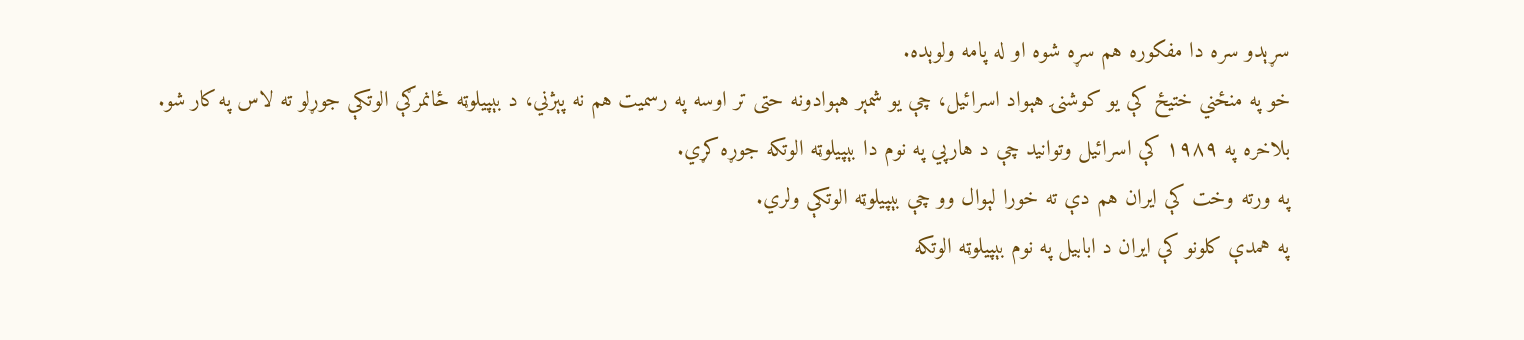سړېدو سره دا مفکوره هم سړه شوه او له پامه ولوېده.
خو په منځني ختيځ کې يو کوشنۍ هېواد اسرائیل، چې یو شمېر هېوادونه حتی تر اوسه په رسميت هم نه پېژني، د بېپيلوټه ځانمرګې الوتکې جوړلو ته لاس په کار شو.
بلاخره په ۱۹۸۹ کې اسرائیل وتوانید چې د هارپي په نوم دا بېپيلوټه الوتکه جوړه کړي.
په ورته وخت کې ايران هم دې ته خورا لېوال وو چې بېپيلوټه الوتکې ولري.
په همدې کلونو کې ايران د ابابيل په نوم بېپيلوټه الوتکه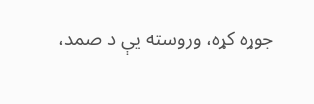جوړه کړه، وروسته يې د صمد،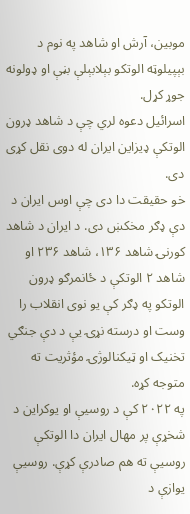موبين، آرش او شاهد په نوم د بېپيلوټه الوتکو بېلابېلې بڼې او ډولونه جوړ کړل.
اسرائیل دعوه لري چې د شاهد ډرون الوتکې ډيزاين ايران له دوی نقل کړی دی.
خو حقيقت دا دی چې اوس ايران د دې ډګر مخکښ دی. د ايران د شاهد کورنۍ شاهد ۱۳۶، شاهد ۲۳۶ او شاهد ۲ الوتکې د ځانمرګو ډرون الوتکو په ډګر کې يو نوی انقلاب را وست او درسته نړۍ يې د دې جنګي تخنيک او ټيکنالوژۍ مؤثريت ته متوجه کړه.
په ۲۰۲۲ کې د روسيې او يوکراين د شخړې پر مهال ايران دا الوتکې روسيې ته هم صادرې کړې. روسيې يوازې د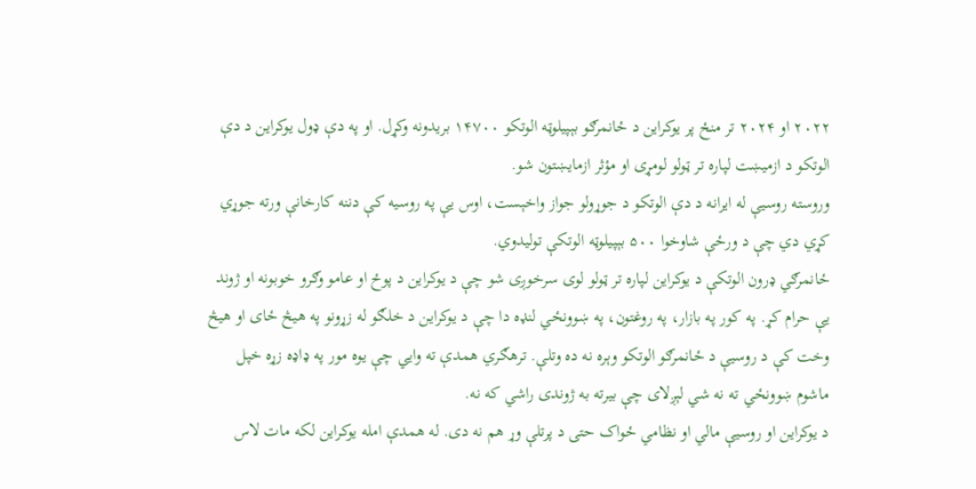۲۰۲۲ او ۲۰۲۴ تر منځ پر يوکراين د ځانمرګو بېپيلوټه الوتکو ۱۴۷۰۰ بريدونه وکړل. او په دې ډول يوکراين د دې الوتکو د ازميښت لپاره تر ټولو لومړی او مؤثر ازمايښتون شو.
وروسته روسيې له ايرانه د دې الوتکو د جوړولو جواز واخېست، اوس يې په روسيه کې دننه کارخانې ورته جوړي کړي دي چې د ورځې شاوخوا ۵۰۰ بېپيلوټه الوتکې توليدوي.
ځانمرګي ډرون الوتکې د يوکراين لپاره تر ټولو لوی سرخوږی شو چې د يوکراين د پوځ او عامو وګرو خوبونه او ژوند يې حرام کړ. په کور په بازار، په روغتون، په ښوونځي لنډه دا چې د يوکراين د خلګو له زړونو په هيڅ ځای او هيڅ وخت کې د روسيې د ځانمرګو الوتکو وېره نه ده وتلې. ترهګري همدې ته وايي چې يوه مور په ډاډه زړه خپل ماشوم ښوونځي ته نه شي لېږلای چې بيرته به ژوندی راشي که نه.
د يوکراين او روسيې مالي او نظامي ځواک حتی د پرتلې وړ هم نه دی. له همدې امله يوکراين لکه مات لاس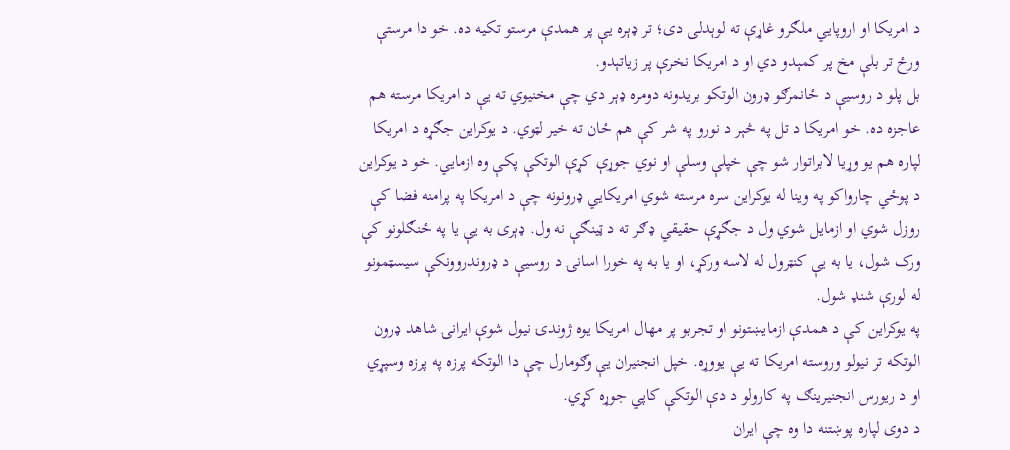د امريکا او اروپايي ملګرو غاړې ته لوېدلی دی؛ تر ډېره يې پر همدې مرستو تکيه ده. خو دا مرستې ورځ تر بلې مخ پر کمېدو دي او د امريکا نخرې پر زياتېدو.
بل پلو د روسيې د ځانمرګو ډرون الوتکو بريدونه دومره ډېر دي چې مخنيوي ته يې د امريکا مرسته هم عاجزه ده. خو امريکا د تل په څېر د نورو په شر کې هم ځان ته خير لټوي. د يوکراين جګړه د امريکا لپاره هم يو وړيا لابراتوار شو چې خپلې وسلې او نوي جوړې کړې الوتکې پکې وه ازمايي. خو د يوکراين د پوځي چارواکو په وينا له يوکراين سره مرسته شوي امريکايي ډرونونه چې د امريکا په پرامنه فضا کې روزل شوي او ازمايل شوي ول د جګړې حقيقي ډګر ته د ټينګې نه ول. ډېری به يې يا په ځنګلونو کې ورک شول، يا به يې کنټرول له لاسه ورکړ، او يا به په خورا اسانۍ د روسيې د ډروندروونکې سيسټمونو له لورې شنډ شول.
په يوکراين کې د همدې ازمايښتونو او تجربو پر مهال امريکا يوه ژوندۍ نيول شوې ايرانۍ شاهد ډرون الوتکه تر نيولو وروسته امريکا ته يې يووړه. خپل انجنيران يې وګومارل چې دا الوتکه پرزه په پرزه وسپړي او د ريورس انجنيرينګ په کارولو د دې الوتکې کاپي جوړه کړي.
د دوی لپاره پوښتنه دا وه چې ايران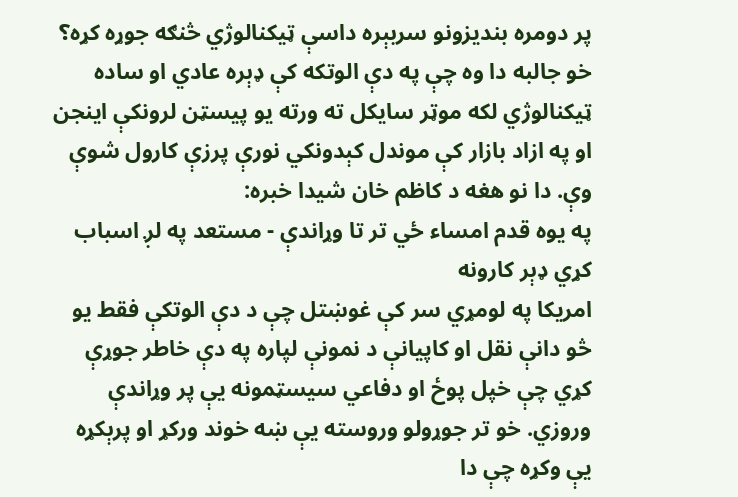پر دومره بنديزونو سربېره داسې ټيکنالوژي څنګه جوړه کړه؟ خو جالبه دا وه چې په دې الوتکه کې ډېره عادي او ساده ټيکنالوژي لکه موټر سايکل ته ورته يو پيسټن لرونکې اينجن او په ازاد بازار کې موندل کېدونکي نورې پرزې کارول شوې وې. دا نو هغه د کاظم خان شيدا خبره:
په يوه قدم امساء ځي تر تا وړاندې - مستعد په لږ اسباب کړي ډېر کارونه
امريکا په لومړي سر کې غوښتل چې د دې الوتکې فقط يو څو دانې نقل او کاپيانې د نمونې لپاره په دې خاطر جوړې کړي چې خپل پوځ او دفاعي سيسټمونه يې پر وړاندې وروزي. خو تر جوړولو وروسته يې ښه خوند ورکړ او پرېکړه يې وکړه چې دا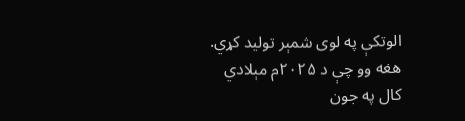الوتکې په لوی شمېر توليد کړي.
هغه وو چې د ۲۰۲۵م مېلادي کال په جون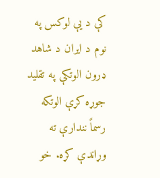کې د يې لوکس په نوم د ايران د شاهد ډرون الوتکې په تقليد جوړه کړې الوتکه رسماً نندارې ته وړاندې کړه. خو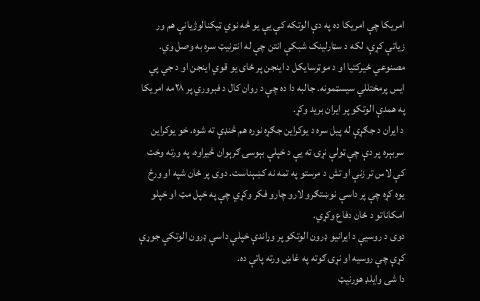امريکا چې امريکا ده په دې الوتکه کې يې يو څه نوي ټيکنالوژيانې هم ور زياتې کړې، لکه د سټارلينک شبکې انتن چې له انټرنيټ سره به وصل وي. مصنوعي ځيرکتيا او د موټرسايکل د اينجن پر ځای يو قوي اينجن او د جي پي ايس پرمختللي سيسټمونه. جالبه دا ده چې د روان کال د فبروري پر ۲۸مه امريکا په همدې الوتکو پر ايران بريد وکړ.
د ايران د جګړې له پيل سره د يوکراين جګړه نوره هم څنډې ته شوه. خو يوکراين سربېره پر دې چې ټولې نړۍ ته يې د خپلې بېوسۍ ګرېوان څيراوه، په ورته وخت کې لاس تر زنې او تش د مرستو په تمه نه کښېناست. دوی پر ځان شپه او ورځ يوه کړه چې پر داسې نوښتګرو لارو چارو فکر وکړي چې په خپل مټ او خپلو امکاناتو د ځان دفاع وکړي.
دوی د روسيې د ايرانيو ډرون الوتکو پر وړاندې خپلې داسې ډرون الوتکې جوړې کړې چې روسيه او نړۍ ګوته په غاښ ورته پاتې ده.
دا شی وايلډ هورنيټ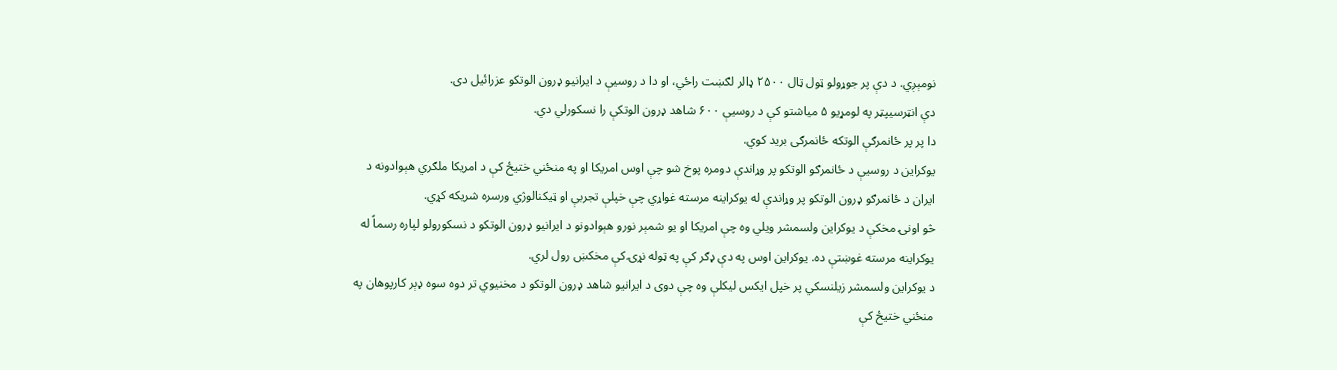نومېږي. د دې پر جوړولو ټول ټال ۲۵۰۰ ډالر لګښت راځي، او دا د روسيې د ايرانيو ډرون الوتکو عزرائیل دی.
دې انټرسيپټر په لومړيو ۵ مياشتو کې د روسيې ۶۰۰ شاهد ډرون الوتکې را نسکورلي دي.
دا پر پر ځانمرګې الوتکه ځانمرګی بريد کوي.
يوکراين د روسيې د ځانمرګو الوتکو پر وړاندې دومره پوخ شو چې اوس امريکا او په منځني ختيځ کې د امريکا ملګري هېوادونه د ايران د ځانمرګو ډرون الوتکو پر وړاندې له يوکراينه مرسته غواړي چې خپلې تجربې او ټيکنالوژي ورسره شريکه کړي.
څو اونۍ مخکې د يوکراين ولسمشر ويلي وه چې امريکا او يو شمېر نورو هېوادونو د ايرانيو ډرون الوتکو د نسکورولو لپاره رسماً له يوکراينه مرسته غوښتې ده. يوکراين اوس په دې ډګر کې په ټوله نړۍ کې مخکښ رول لري.
د يوکراين ولسمشر زيلنسکي پر خپل ايکس ليکلې وه چې دوی د ايرانيو شاهد ډرون الوتکو د مخنيوي تر دوه سوه ډېر کارپوهان په منځني ختيځ کې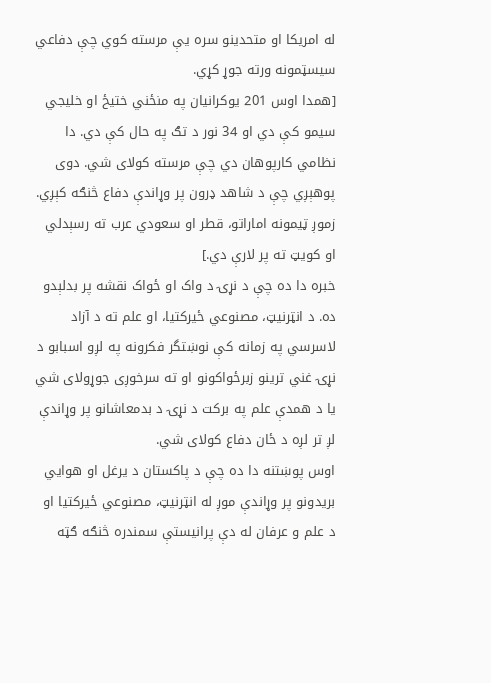له امريکا او متحدينو سره يې مرسته کوي چې دفاعي سيسټمونه ورته جوړ کړي.
[همدا اوس 201 يوکرانيان په منځني ختيځ او خليجي سيمو کې دي او 34 نور د تګ په حال کې دي. دا نظامي کارپوهان دي چې مرسته کولای شي. دوی پوهېږي چې د شاهد ډرون پر وړاندې دفاع څنګه کېږي. زموږ ټيمونه اماراتو، قطر او سعودي عرب ته رسېدلي او کويټ ته پر لارې دي.]
خبره دا ده چې د نړۍ د واک او ځواک نقشه پر بدلېدو ده. د انټرنيټ، مصنوعي ځيرکتيا، او علم ته د آزاد لاسرسي په زمانه کې نوښتگر فکرونه په لږو اسبابو د نړۍ غني ترينو زبرځواکونو او ته سرخوږی جوړولای شي يا د همدې علم په برکت د نړۍ د بدمعاشانو پر وړاندې لږ تر لږه د ځان دفاع کولای شي.
اوس پوښتنه دا ده چې د پاکستان د يرغل او هوايي بريدونو پر وړاندې موږ له انټرنيټ، مصنوعي ځيرکتيا او د علم و عرفان له دې پرانيستې سمندره څنګه ګټه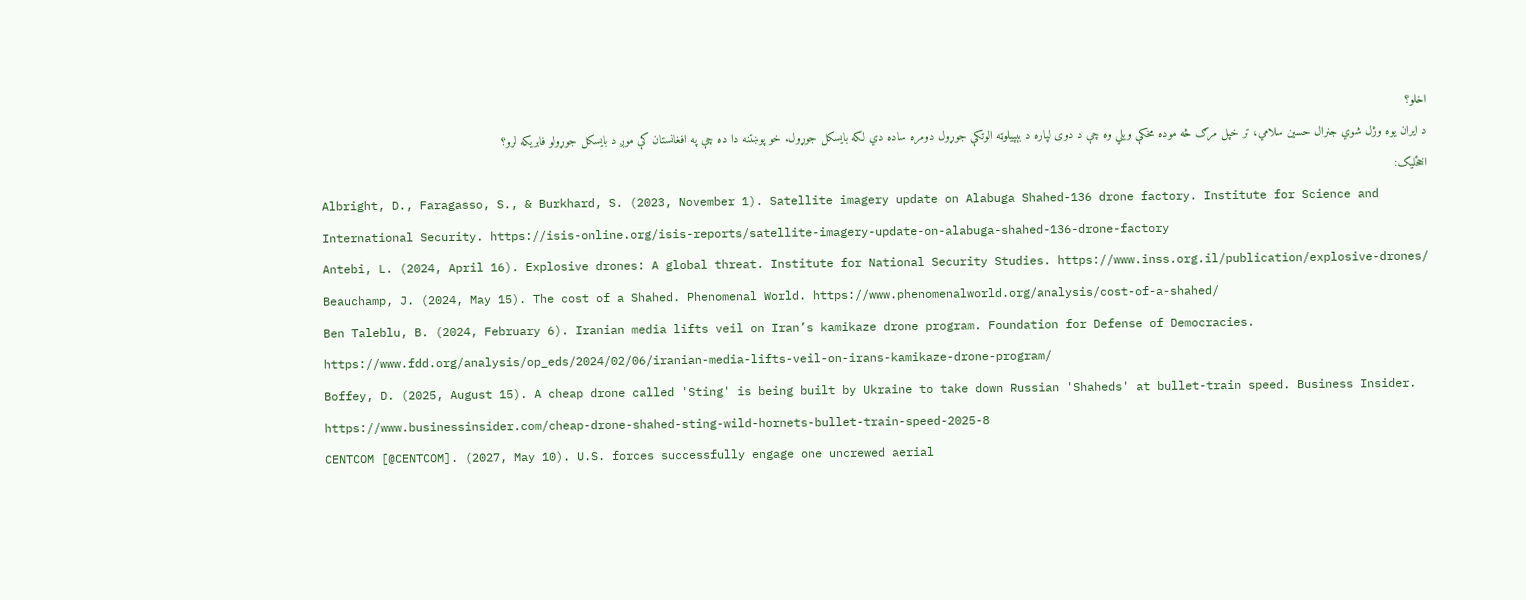اخلو؟
د ايران يوه وژل شوي جنرال حسين سلامي، تر خپل مرګ څه موده مخکې ويلي وه چې د دوی لپاره د بېپيلوټه الوتکې جوړول دومره ساده دي لکه بايسکل جوړول. خو پوښتنه دا ده چې په افغانستان کې موږ د بايسکل جوړولو فابريکه لرو؟
اخځليک:
Albright, D., Faragasso, S., & Burkhard, S. (2023, November 1). Satellite imagery update on Alabuga Shahed-136 drone factory. Institute for Science and International Security. https://isis-online.org/isis-reports/satellite-imagery-update-on-alabuga-shahed-136-drone-factory
Antebi, L. (2024, April 16). Explosive drones: A global threat. Institute for National Security Studies. https://www.inss.org.il/publication/explosive-drones/
Beauchamp, J. (2024, May 15). The cost of a Shahed. Phenomenal World. https://www.phenomenalworld.org/analysis/cost-of-a-shahed/
Ben Taleblu, B. (2024, February 6). Iranian media lifts veil on Iran’s kamikaze drone program. Foundation for Defense of Democracies. https://www.fdd.org/analysis/op_eds/2024/02/06/iranian-media-lifts-veil-on-irans-kamikaze-drone-program/
Boffey, D. (2025, August 15). A cheap drone called 'Sting' is being built by Ukraine to take down Russian 'Shaheds' at bullet-train speed. Business Insider. https://www.businessinsider.com/cheap-drone-shahed-sting-wild-hornets-bullet-train-speed-2025-8
CENTCOM [@CENTCOM]. (2027, May 10). U.S. forces successfully engage one uncrewed aerial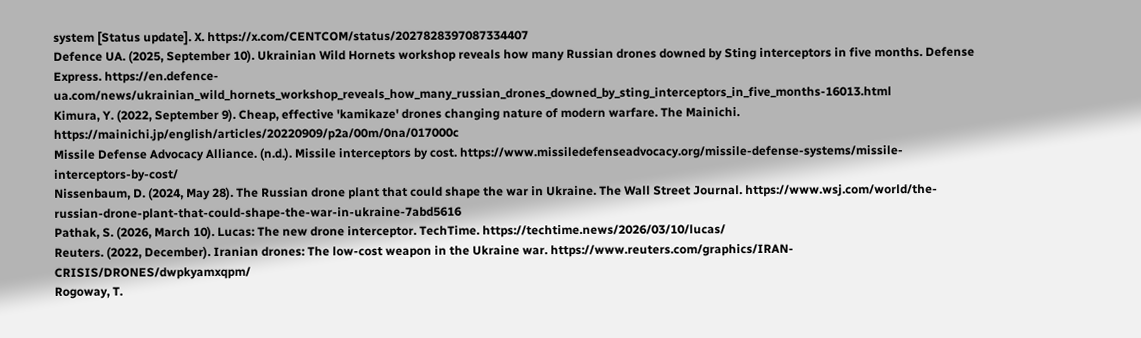system [Status update]. X. https://x.com/CENTCOM/status/2027828397087334407
Defence UA. (2025, September 10). Ukrainian Wild Hornets workshop reveals how many Russian drones downed by Sting interceptors in five months. Defense Express. https://en.defence-ua.com/news/ukrainian_wild_hornets_workshop_reveals_how_many_russian_drones_downed_by_sting_interceptors_in_five_months-16013.html
Kimura, Y. (2022, September 9). Cheap, effective 'kamikaze' drones changing nature of modern warfare. The Mainichi. https://mainichi.jp/english/articles/20220909/p2a/00m/0na/017000c
Missile Defense Advocacy Alliance. (n.d.). Missile interceptors by cost. https://www.missiledefenseadvocacy.org/missile-defense-systems/missile-interceptors-by-cost/
Nissenbaum, D. (2024, May 28). The Russian drone plant that could shape the war in Ukraine. The Wall Street Journal. https://www.wsj.com/world/the-russian-drone-plant-that-could-shape-the-war-in-ukraine-7abd5616
Pathak, S. (2026, March 10). Lucas: The new drone interceptor. TechTime. https://techtime.news/2026/03/10/lucas/
Reuters. (2022, December). Iranian drones: The low-cost weapon in the Ukraine war. https://www.reuters.com/graphics/IRAN-CRISIS/DRONES/dwpkyamxqpm/
Rogoway, T.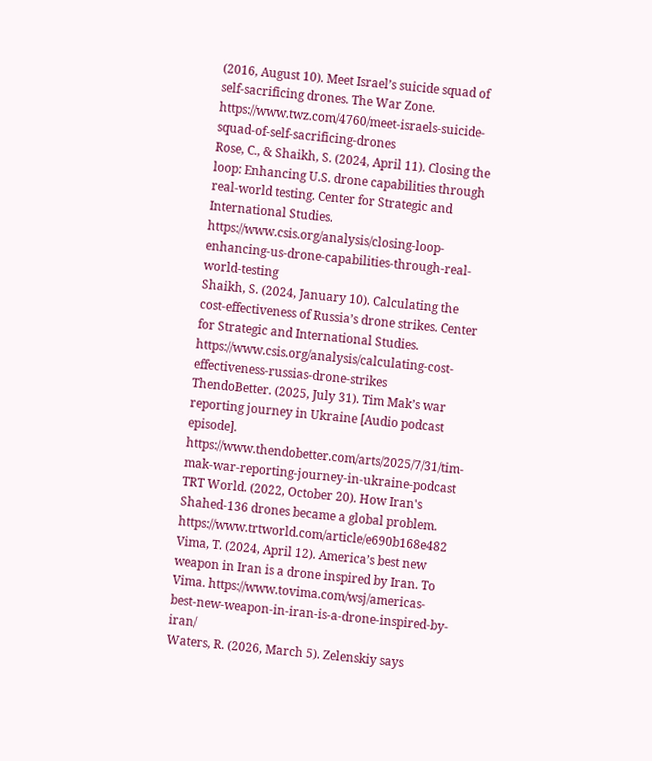(2016, August 10). Meet Israel’s suicide squad of self-sacrificing drones. The War Zone. https://www.twz.com/4760/meet-israels-suicide-squad-of-self-sacrificing-drones
Rose, C., & Shaikh, S. (2024, April 11). Closing the loop: Enhancing U.S. drone capabilities through real-world testing. Center for Strategic and International Studies. https://www.csis.org/analysis/closing-loop-enhancing-us-drone-capabilities-through-real-world-testing
Shaikh, S. (2024, January 10). Calculating the cost-effectiveness of Russia’s drone strikes. Center for Strategic and International Studies. https://www.csis.org/analysis/calculating-cost-effectiveness-russias-drone-strikes
ThendoBetter. (2025, July 31). Tim Mak’s war reporting journey in Ukraine [Audio podcast episode]. https://www.thendobetter.com/arts/2025/7/31/tim-mak-war-reporting-journey-in-ukraine-podcast
TRT World. (2022, October 20). How Iran's Shahed-136 drones became a global problem. https://www.trtworld.com/article/e690b168e482
Vima, T. (2024, April 12). America’s best new weapon in Iran is a drone inspired by Iran. To Vima. https://www.tovima.com/wsj/americas-best-new-weapon-in-iran-is-a-drone-inspired-by-iran/
Waters, R. (2026, March 5). Zelenskiy says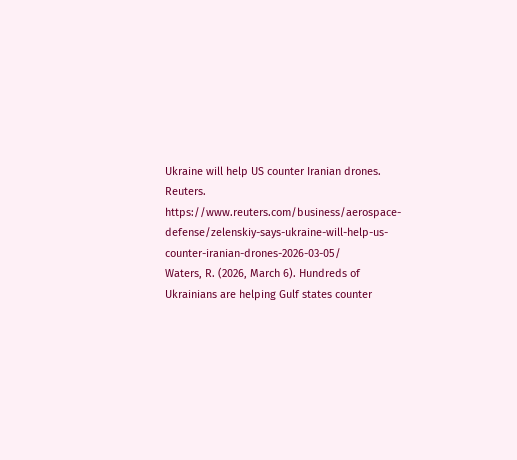Ukraine will help US counter Iranian drones. Reuters. https://www.reuters.com/business/aerospace-defense/zelenskiy-says-ukraine-will-help-us-counter-iranian-drones-2026-03-05/
Waters, R. (2026, March 6). Hundreds of Ukrainians are helping Gulf states counter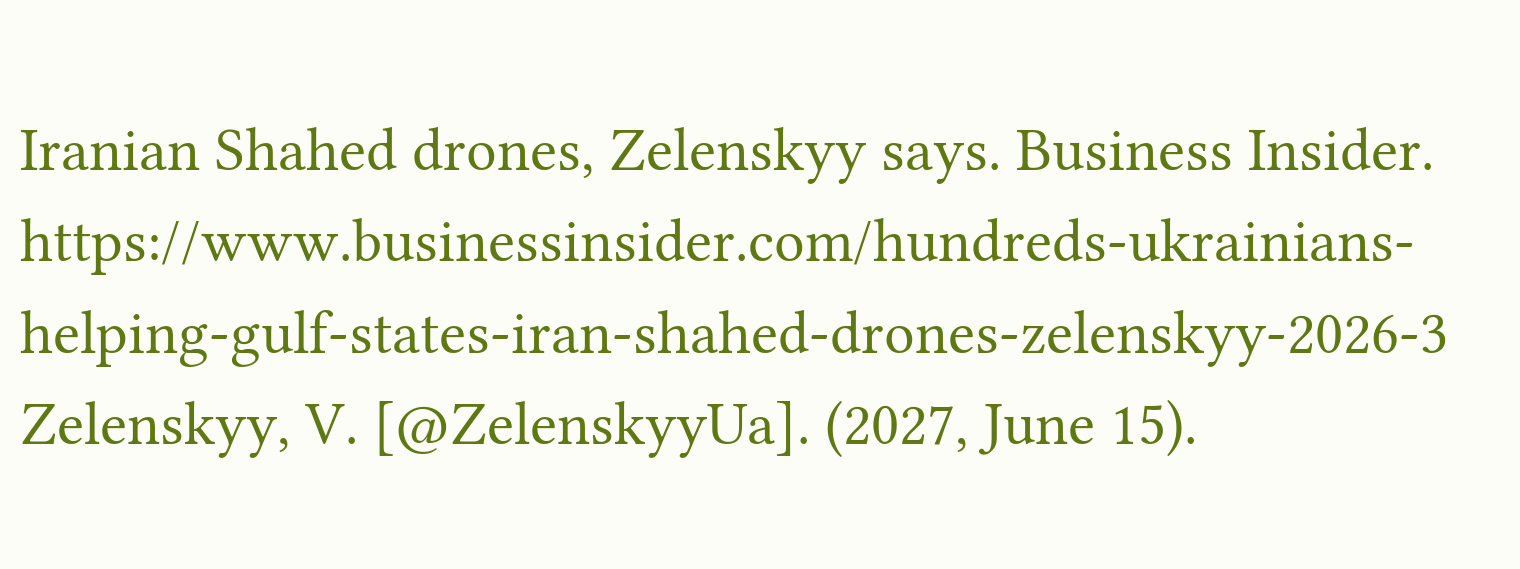Iranian Shahed drones, Zelenskyy says. Business Insider. https://www.businessinsider.com/hundreds-ukrainians-helping-gulf-states-iran-shahed-drones-zelenskyy-2026-3
Zelenskyy, V. [@ZelenskyyUa]. (2027, June 15).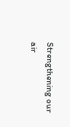Strengthening our air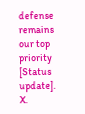defense remains our top priority [Status update]. X.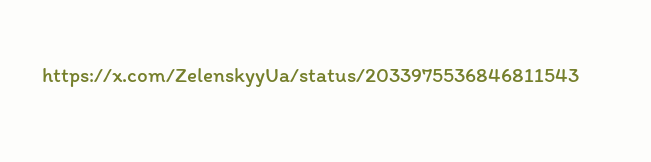https://x.com/ZelenskyyUa/status/2033975536846811543